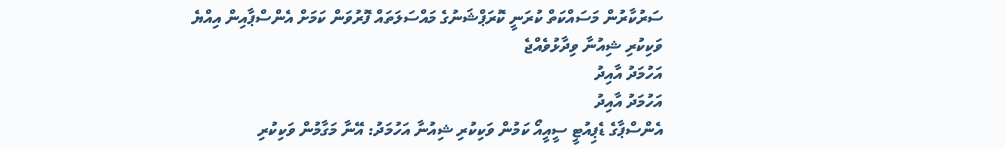ސަރުކާރުން މަސައްކަތް ކުރަނީ ކޮރަޕްޝަނުގެ މައްސަލަތައް ފޮރުވަން ކަމަށް އެންސްޕާއިން އިއްޔެ ވަކިކުރި ޝިއުނާ ވިދާޅުވެއްޖެ
އަހުމަދު އާއިދު
އަހުމަދު އާއިދު
އެންސްޕާގެ ޑެޕިއުޓީ ސީއީއޯ ކަމުން ވަކިކުރި ޝިއުނާ އަހުމަދު: އޭނާ މަގާމުން ވަކިކުރި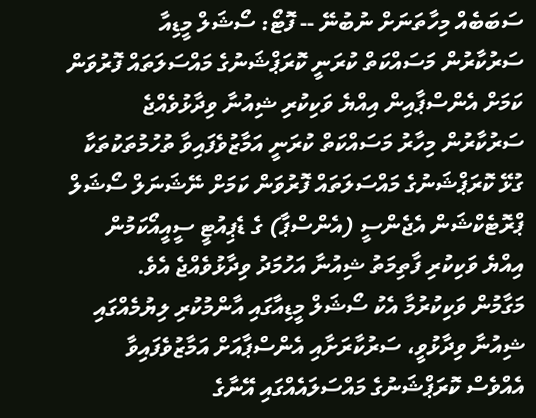ސަބަބެއް މިހާތަނަށް ނުބުނޭ -- ފޮޓޯ: ސޯޝަލް މީޑިއާ
ސަރުކާރުން މަސައްކަތް ކުރަނީ ކޮރަޕްޝަނުގެ މައްސަލަތައް ފޮރުވަން ކަމަށް އެންސްޕާއިން އިއްޔެ ވަކިކުރި ޝިއުނާ ވިދާޅުވެއްޖެ
ސަރުކާރުން މިހާރު މަސައްކަތް ކުރަނީ އަމާޒުވެފައިވާ ތުހުމުތަކުތަކާ ގުޅޭ ކޮރަޕްޝަނުގެ މައްސަލަތައް ފޮރުވަން ކަމަށް ނޭޝަނަލް ސޯޝަލް ޕްރޮޓެކްޝަން އެޖެންސީ (އެންސްޕާ) ގެ ޑެޕިއުޓީ ސީއީއޯކަމުން އިއްޔެ ވަކިކުރި ފާތިމަތު ޝިއުނާ އަހުމަދު ވިދާޅުވެއްޖެ އެވެ.
މަގާމުން ވަކިކުރުމާ އެކު ސޯޝަލް މީޑިއާގައި އާންމުކުރި ލިޔުމެއްގައި ޝިއުނާ ވިދާޅުވީ، ސަރުކާރަށާއި އެންސްޕާއަށް އަމާޒުވެފައިވާ އެއްވެސް ކޮރަޕްޝަނުގެ މައްސަލައެއްގައި އޭނާގެ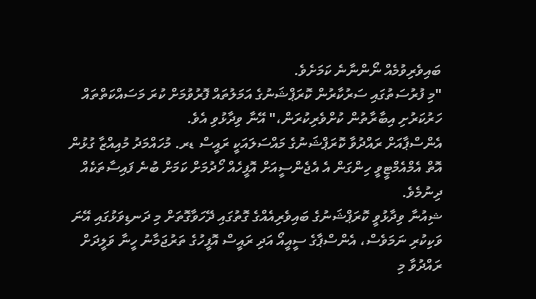ބައިވެރިވުމެއް ނޯންނާނެ ކަމަށެވެ.
"މި ފުރުސަތުގައި ސަރުކާރުން ކޮރަޕްޝަނުގެ އަމަލުތައް ފޮރުވުމަށް ކުރަ މަސައްކަތްތައް ހަރުކަރުށި އިބާރާތުން ކުށްވެރިކުރަން،" އޭނާ ވިދާޅުވި އެވެ.
އެންސްޕާއަށް ރައްދުވާ ކޮރަޕްޝަނުގެ މައްސަލައަކީ ރައީސް ޑރ. މުހައްމަދު މުއިއްޒާ ގުޅުން އޮތް އެމްއެމްޓީވީ ހިންގަން އެ އެޖެންސީއަށް އޮފީހެއް ހޯދުމަށް ކަމަށް ބުނެ ފައިސާތަކެއް ދިނުމެވެ.
ޝިއުނާ ވިދާޅުވީ ކޮރަޕްޝަނުގެ ބައިވެރިއެއްގެ ގޮތުގައި ދޭހަވާގޮތަށް މި ދަނޑިވަޅުގައި އޭނަ ވަކިކުރި ނަމަވެސް، އެންސްޕާގެ ސީއީއޯ އަދި ރައީސް އޮފީހުގެ ތަރުޖަމާނު ހީނާ ވަލީދަށް ރައްދުވާ މި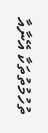ތުހުމުތުތަކާ އޭނާއާ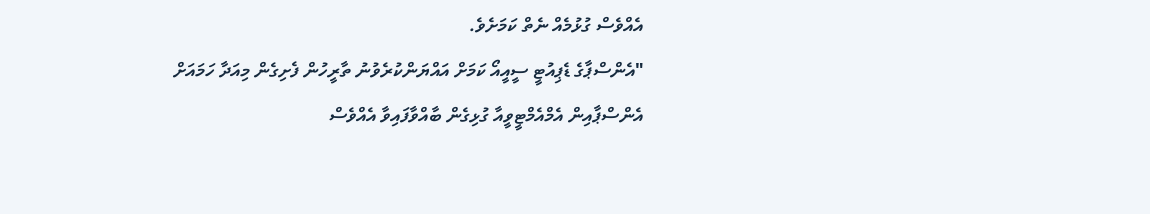އެއްވެސް ގުޅުމެއް ނެތް ކަމަށެވެ.
"އެންސްޕާގެ ޑެޕިއުޓީ ސީއީއޯ ކަމަށް އައްޔަންކުރެވުނު ތާރީހުން ފެށިގެން މިއަދާ ހަމައަށް އެންސްޕާއިން އެމްއެމްޓީވީއާ ގުޅިގެން ބާއްވާފައިވާ އެއްވެސް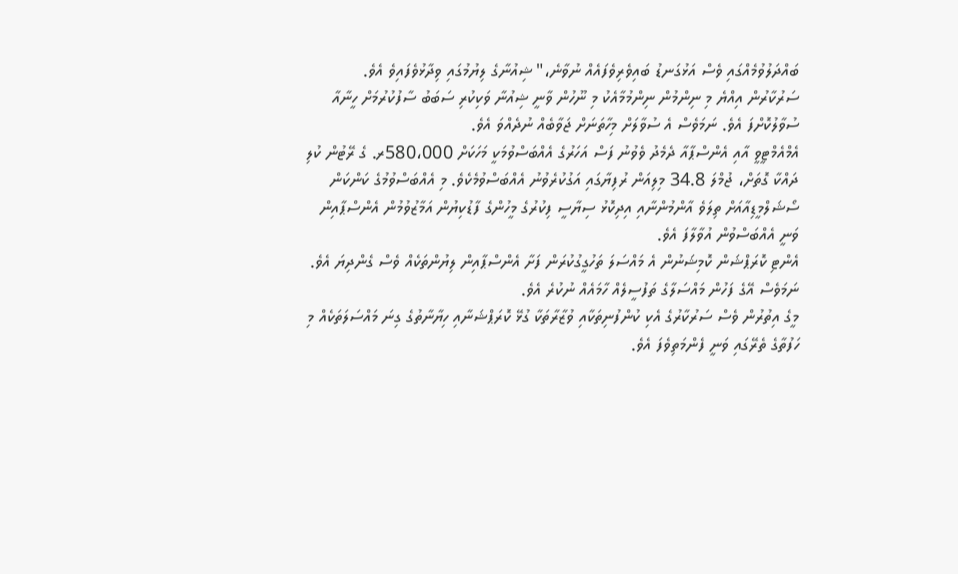ބައްދަލުވުމެއްގައި ވެސް އަޅުގަނޑު ބައިވެރިވެފައެއް ނުވާނެ،" ޝިއުނާގެ ލިޔުމުގައި ވިދާޅުވެފައިވެ އެވެ.
ސަރުކާރުން އިއްޔެ މި ނިންމުން ނިންމުމާއެކު މި ނޫހުން ވާނީ ޝިއުނާ ވަކިކުރި ސަބަބު ސާފުކުރުމަށް ހީނާއާ ސުވާލުކޮށްފަ އެވެ. ނަމަވެސް އެ ސުވާލަށް މިހާތަނަށް ޖަވާބެއް ނުދެއްވަ އެވެ.
އެމްއެމްޓީވީ އާއި އެންސްޕާއާ ދެމެދު ވެވުނު ފަސް އަހަރުގެ އެއްބަސްވުމަކީ މަހަކަށް 580،000ރ. ގެ ރޭޓުން ކުލި ދައްކާ ގޮތަށް، ޖުމްލަ 34.8 މިލިއަން ރުފިޔާގައި އަގުކުރެވުނު އެއްބަސްވުމެކެވެ. މި އެއްބަސްވުމުގެ ކަންކަން ސޯޝަލްމީޑިއާއަށް ތިލަވެ އާންމުންނާއި އިދިކޮޅު ސިޔާސީ ފިކުރުގެ މީހުންގެ ފާޑުކިޔުން އަމާޒުވުމުން އެންސްޕާއިން ވަނީ އެއްބަސްވުން އުވާލާފަ އެވެ.
އެންޓި ކޮރަޕްޝަން ކޮމިޝަނުން އެ މައްސަލަ ތަހުގީގުކުރަން ފަށާ އެންސްޕާއިން ލިޔުންތަކެއް ވެސް ގެންދިޔަ އެވެ. ނަމަވެސް އޭގެ ފަހުން މައްސަލާގެ ތަފުސީލެއް ހާމައެއް ނުކުރެ އެވެ.
މީގެ އިތުރުން ވެސް ސަރުކާރުގެ އެކި ކުންފުނިތަކާއި ވުޒާރާތަކާ ގުޅޭ ކޮރަޕްޝަނާއި ހިޔާނާތުގެ ގިނަ މައްސަލަތަކެއް މި ހަފުތާގެ ތެރޭގައި ވަނީ ފެންމަތިވެފަ އެވެ.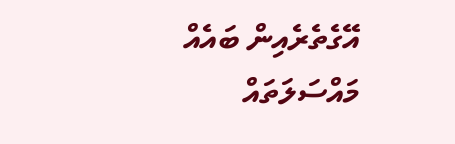އޭގެތެރެއިން ބައެއް މައްސަލަތައް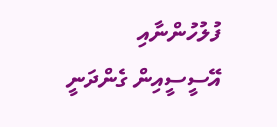ފުލުހުންނާއި އޭސީސީއިން ގެންދަނީ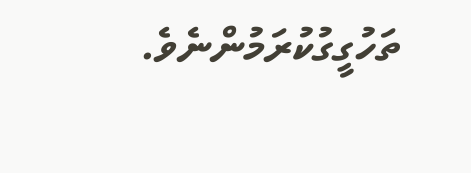ތަހުގީގުކުރަމުންނެވެ.